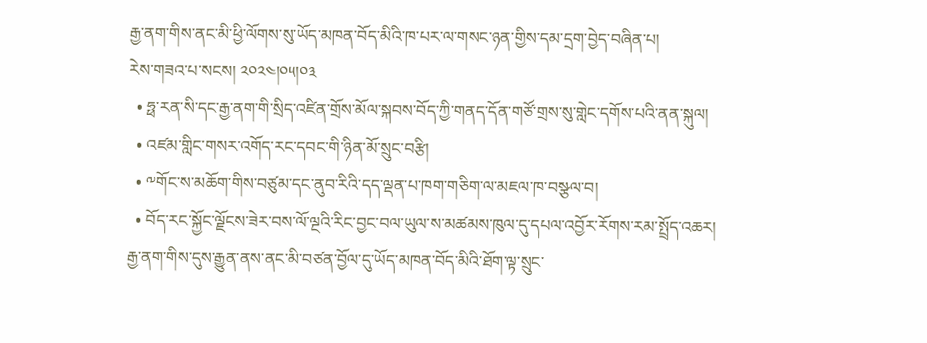རྒྱ་ནག་གིས་ནང་མི་ཕྱི་ལོགས་སུ་ཡོད་མཁན་བོད་མིའི་ཁ་པར་ལ་གསང་ཉན་གྱིས་དམ་དྲག་བྱེད་བཞིན་པ།
རེས་གཟའ་པ་སངས། ༢༠༢༤།༠༥།༠༣
  • ཧྥ་རན་སི་དང་རྒྱ་ནག་གི་སྲིད་འཛིན་གྲོས་མོལ་སྐབས་བོད་ཀྱི་གནད་དོན་གཙོ་གྲས་སུ་གླེང་དགོས་པའི་ནན་སྐུལ།
  • འཛམ་གླིང་གསར་འགོད་རང་དབང་གི་ཉིན་མོ་སྲུང་བརྩི།
  • ༸གོང་ས་མཆོག་གིས་བཙུམ་དང་ནུབ་རིའི་དད་ལྡན་པ་ཁག་གཅིག་ལ་མཇལ་ཁ་བསྩལ་བ།
  • བོད་རང་སྐྱོང་ལྗོངས་ཟེར་བས་ལོ་ལྔའི་རིང་བྱང་བལ་ཡུལ་ས་མཚམས་ཁུལ་དུ་དཔལ་འབྱོར་རོགས་རམ་སྤྲོད་འཆར།
རྒྱ་ནག་གིས་དུས་རྒྱུན་ནས་ནང་མི་བཙན་བྱོལ་དུ་ཡོད་མཁན་བོད་མིའི་ཐོག་ལྟ་སྲུང་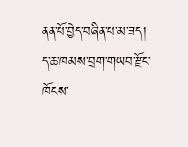ནན་པོ་བྱེད་བཞིན་པ་མ་ཟད། ད་ཆ་ཁམས་བྲག་གཡབ་རྫོང་ཁོངས་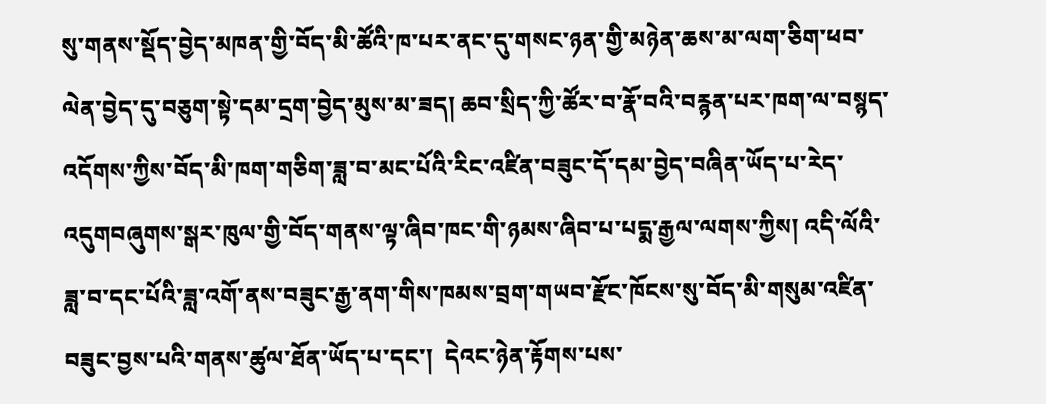སུ་གནས་སྡོད་བྱེད་མཁན་གྱི་བོད་མི་ཚོའི་ཁ་པར་ནང་དུ་གསང་ཉན་གྱི་མཉེན་ཆས་མ་ལག་ཅིག་ཕབ་ལེན་བྱེད་དུ་བཅུག་སྟེ་དམ་དྲག་བྱེད་མུས་མ་ཟད། ཆབ་སྲིད་ཀྱི་ཚོར་བ་རྣོ་བའི་བརྙན་པར་ཁག་ལ་བསྙད་འདོགས་ཀྱིས་བོད་མི་ཁག་གཅིག་ཟླ་བ་མང་པོའི་རིང་འཛིན་བཟུང་དོ་དམ་བྱེད་བཞིན་ཡོད་པ་རེད་འདུགབཞུགས་སྒར་ཁུལ་གྱི་བོད་གནས་ལྟ་ཞིབ་ཁང་གི་ཉམས་ཞིབ་པ་པདྨ་རྒྱལ་ལགས་ཀྱིས། འདི་ལོའི་ཟླ་བ་དང་པོའི་ཟླ་འགོ་ནས་བཟུང་རྒྱ་ནག་གིས་ཁམས་བྲག་གཡབ་རྫོང་ཁོངས་སུ་བོད་མི་གསུམ་འཛིན་བཟུང་བྱས་པའི་གནས་ཚུལ་ཐོན་ཡོད་པ་དང་།  དེའང་ཉེན་རྟོགས་པས་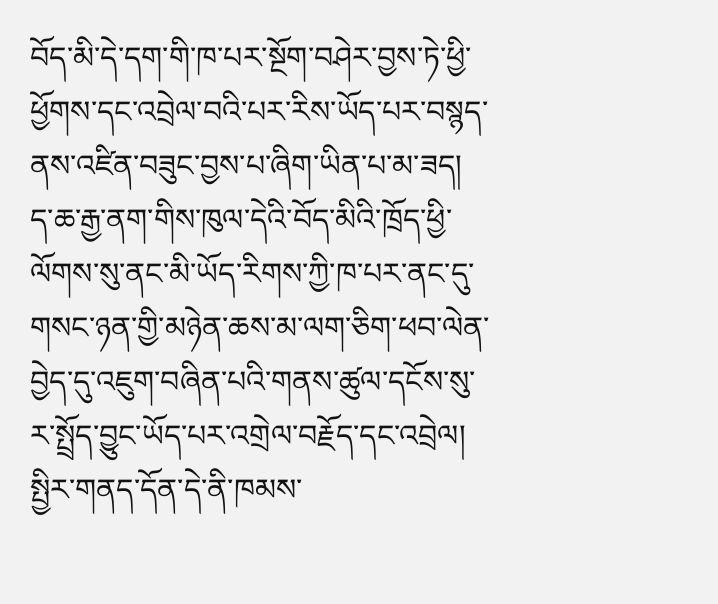བོད་མི་དེ་དག་གི་ཁ་པར་སྔོག་བཤེར་བྱས་ཏེ་ཕྱི་ཕྱོགས་དང་འབྲེལ་བའི་པར་རིས་ཡོད་པར་བསྙད་ནས་འཛིན་བཟུང་བྱས་པ་ཞིག་ཡིན་པ་མ་ཟད། ད་ཆ་རྒྱ་ནག་གིས་ཁུལ་དེའི་བོད་མིའི་ཁྲོད་ཕྱི་ལོགས་སུ་ནང་མི་ཡོད་རིགས་ཀྱི་ཁ་པར་ནང་དུ་གསང་ཉན་གྱི་མཉེན་ཆས་མ་ལག་ཅིག་ཕབ་ལེན་བྱེད་དུ་འཇུག་བཞིན་པའི་གནས་ཚུལ་དངོས་སུ་ར་སྤྲོད་བྱུང་ཡོད་པར་འགྲེལ་བརྗོད་དང་འབྲེལ། སྤྱིར་གནད་དོན་དེ་ནི་ཁམས་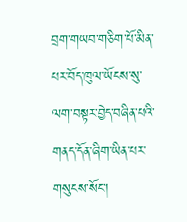བྲག་གཡབ་གཅིག་པོ་མིན་པར་བོད་ཁུལ་ཡོངས་སུ་ལག་བསྟར་བྱེད་བཞིན་པའི་གནད་དོན་ཞིག་ཡིན་པར་གསུངས་སོང་།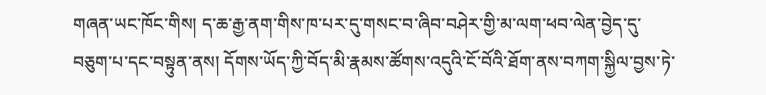གཞན་ཡང་ཁོང་གིས། ད་ཆ་རྒྱ་ནག་གིས་ཁ་པར་དུ་གསང་བ་ཞིབ་བཤེར་གྱི་མ་ལག་ཕབ་ལེན་བྱེད་དུ་བཅུག་པ་དང་བསྟུན་ནས། དོགས་ཡོད་ཀྱི་བོད་མི་རྣམས་ཚོགས་འདུའི་ངོ་བོའི་ཐོག་ནས་བཀག་སྐྱིལ་བྱས་ཏེ་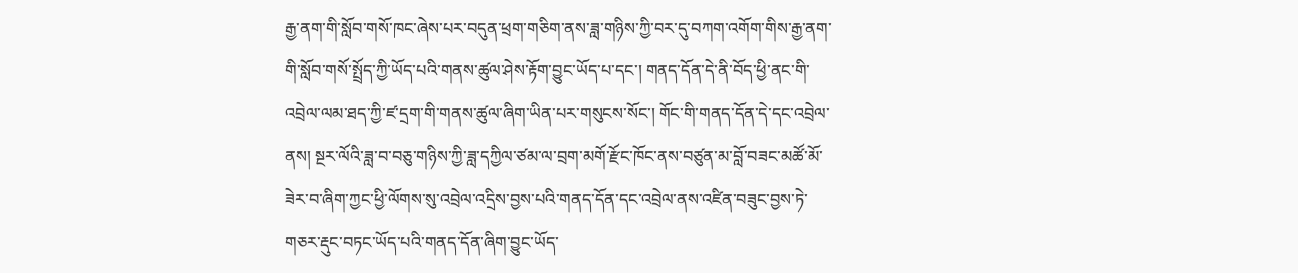རྒྱ་ནག་གི་སློབ་གསོ་ཁང་ཞེས་པར་བདུན་ཕྲག་གཅིག་ནས་ཟླ་གཉིས་ཀྱི་བར་དུ་བཀག་འགོག་གིས་རྒྱ་ནག་གི་སློབ་གསོ་སྤྲོད་ཀྱི་ཡོད་པའི་གནས་ཚུལ་ཤེས་རྟོག་བྱུང་ཡོད་པ་དང་། གནད་དོན་དེ་ནི་བོད་ཕྱི་ནང་གི་འབྲེལ་ལམ་ཐད་ཀྱི་ཛ་དྲག་གི་གནས་ཚུལ་ཞིག་ཡིན་པར་གསུངས་སོང་། གོང་གི་གནད་དོན་དེ་དང་འབྲེལ་ནས། སྔར་ལོའི་ཟླ་བ་བཅུ་གཉིས་ཀྱི་ཟླ་དཀྱིལ་ཙམ་ལ་བྲག་མགོ་རྫོང་ཁོང་ནས་བཙུན་མ་བློ་བཟང་མཚོ་མོ་ཟེར་བ་ཞིག་ཀྱང་ཕྱི་ལོགས་སུ་འབྲེལ་འདྲིས་བྱས་པའི་གནད་དོན་དང་འབྲེལ་ནས་འཛིན་བཟུང་བྱས་ཏེ་གཅར་རྡུང་བཏང་ཡོད་པའི་གནད་དོན་ཞིག་བྱུང་ཡོད་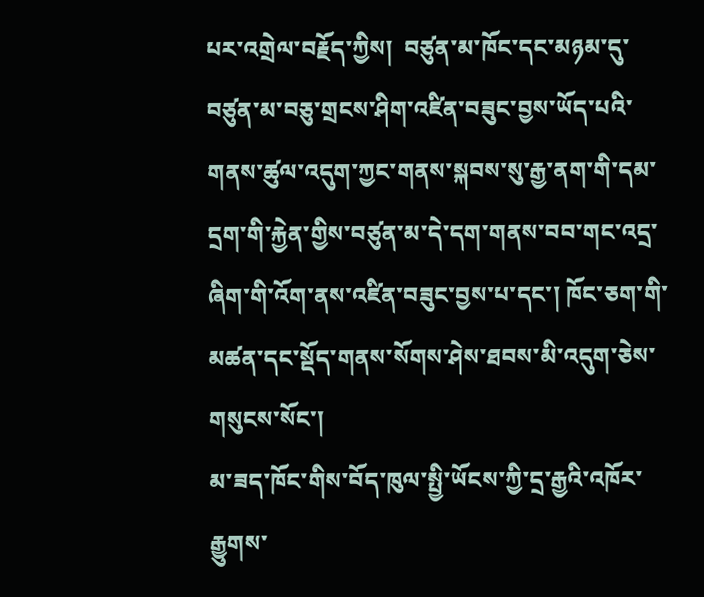པར་འགྲེལ་བརྗོད་ཀྱིས།  བཙུན་མ་ཁོང་དང་མཉམ་དུ་བཙུན་མ་བཅུ་གྲངས་ཤིག་འཛིན་བཟུང་བྱས་ཡོད་པའི་གནས་ཚུལ་འདུག་ཀྱང་གནས་སྐབས་སུ་རྒྱ་ནག་གི་དམ་དྲག་གི་རྐྱེན་གྱིས་བཙུན་མ་དེ་དག་གནས་བབ་གང་འདྲ་ཞིག་གི་འོག་ནས་འཛིན་བཟུང་བྱས་པ་དང་། ཁོང་ཅག་གི་མཚན་དང་སྡོད་གནས་སོགས་ཤེས་ཐབས་མི་འདུག་ཅེས་གསུངས་སོང་།
མ་ཟད་ཁོང་གིས་བོད་ཁུལ་སྤྱི་ཡོངས་ཀྱི་དྲ་རྒྱའི་འཁོར་རྒྱུགས་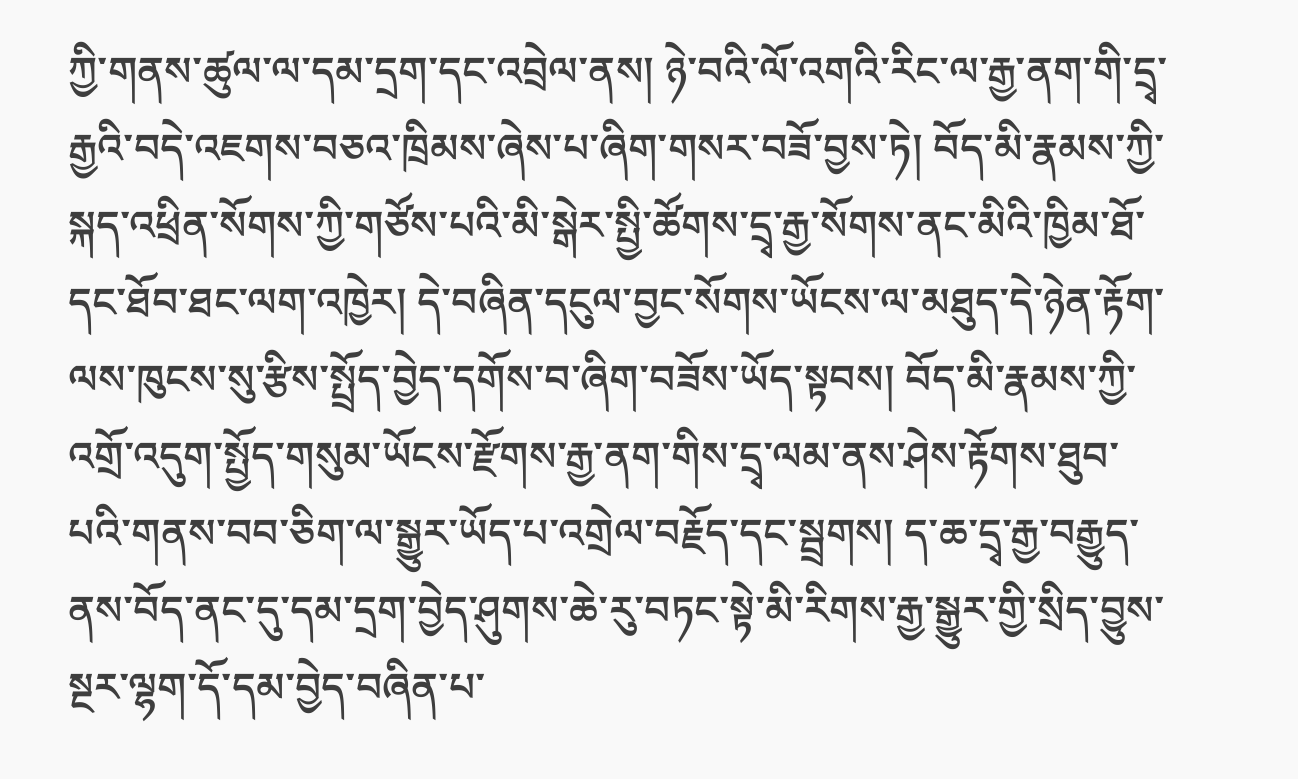ཀྱི་གནས་ཚུལ་ལ་དམ་དྲག་དང་འབྲེལ་ནས། ཉེ་བའི་ལོ་འགའི་རིང་ལ་རྒྱ་ནག་གི་དྲྭ་རྒྱའི་བདེ་འཇགས་བཅའ་ཁྲིམས་ཞེས་པ་ཞིག་གསར་བཟོ་བྱས་ཏེ། བོད་མི་རྣམས་ཀྱི་སྐད་འཕྲིན་སོགས་ཀྱི་གཙོས་པའི་མི་སྒེར་སྤྱི་ཚོགས་དྲྭ་རྒྱ་སོགས་ནང་མིའི་ཁྱིམ་ཐོ་དང་ཐོབ་ཐང་ལག་འཁྱེར། དེ་བཞིན་དངུལ་བྱང་སོགས་ཡོངས་ལ་མཐུད་དེ་ཉེན་རྟོག་ལས་ཁུངས་སུ་རྩིས་སྤྲོད་བྱེད་དགོས་བ་ཞིག་བཟོས་ཡོད་སྟབས། བོད་མི་རྣམས་ཀྱི་འགྲོ་འདུག་སྤྱོད་གསུམ་ཡོངས་རྫོགས་རྒྱ་ནག་གིས་དྲྭ་ལམ་ནས་ཤེས་རྟོགས་ཐུབ་པའི་གནས་བབ་ཅིག་ལ་སྒྱུར་ཡོད་པ་འགྲེལ་བརྗོད་དང་སྦྲགས། ད་ཆ་དྲྭ་རྒྱ་བརྒྱུད་ནས་བོད་ནང་དུ་དམ་དྲག་བྱེད་ཤུགས་ཆེ་རུ་བཏང་སྟེ་མི་རིགས་རྒྱ་སྒྱུར་གྱི་སྲིད་བྱུས་སྔར་ལྷག་དོ་དམ་བྱེད་བཞིན་པ་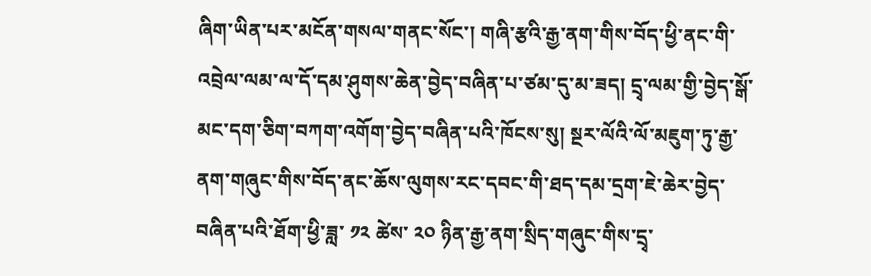ཞིག་ཡིན་པར་མངོན་གསལ་གནང་སོང་། གཞི་རྩའི་རྒྱ་ནག་གིས་བོད་ཕྱི་ནང་གི་འབྲེལ་ལམ་ལ་དོ་དམ་ཤུགས་ཆེན་བྱེད་བཞིན་པ་ཙམ་དུ་མ་ཟད། དྲྭ་ལམ་གྱི་བྱེད་སྒོ་མང་དག་ཅིག་བཀག་འགོག་བྱེད་བཞིན་པའི་ཁོངས་སུ། སྔར་ལོའི་ལོ་མཇུག་ཏུ་རྒྱ་ནག་གཞུང་གིས་བོད་ནང་ཆོས་ལུགས་རང་དབང་གི་ཐད་དམ་དྲག་ཇེ་ཆེར་བྱེད་བཞིན་པའི་ཐོག་ཕྱི་ཟླ་ ༡༢ ཚེས་ ༢༠ ཉིན་རྒྱ་ནག་སྲིད་གཞུང་གིས་དྲྭ་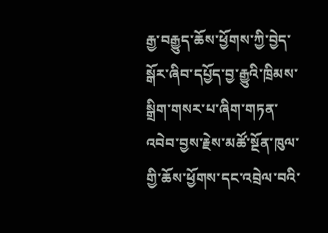རྒྱ་བརྒྱུད་ཆོས་ཕྱོགས་ཀྱི་བྱེད་སྒོར་ཞིབ་དཔྱོད་བྱ་རྒྱུའི་ཁྲིམས་སྒྲིག་གསར་པ་ཞིག་གཏན་འབེབ་བྱས་རྗེས་མཚོ་སྔོན་ཁུལ་གྱི་ཆོས་ཕྱོགས་དང་འབྲེལ་བའི་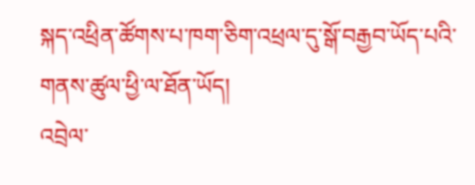སྐད་འཕྲིན་ཚོགས་པ་ཁག་ཅིག་འཕྲལ་དུ་སྒོ་བརྒྱབ་ཡོད་པའི་གནས་ཚུལ་ཕྱི་ལ་ཐོན་ཡོད།
འབྲེལ་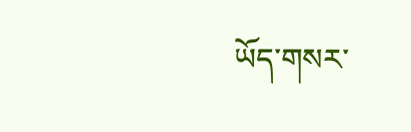ཡོད་གསར་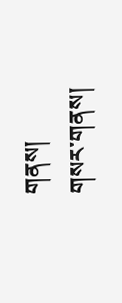གནས།
གསར་གནས།